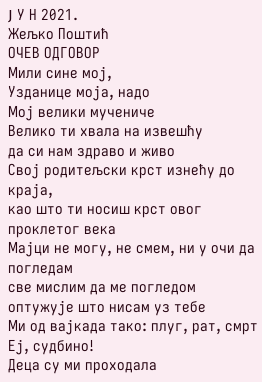J У Н 2021.
Жељко Поштић
ОЧЕВ ОДГОВОР
Мили сине мој,
Узданице моја, надо
Мој велики мучениче
Велико ти хвала на извешћу
да си нам здраво и живо
Свој родитељски крст изнећу до краја,
као што ти носиш крст овог проклетог века
Мајци не могу, не смем, ни у очи да погледам
све мислим да ме погледом оптужује што нисам уз тебе
Ми од вајкада тако: плуг, рат, смрт
Еј, судбино!
Деца су ми проходала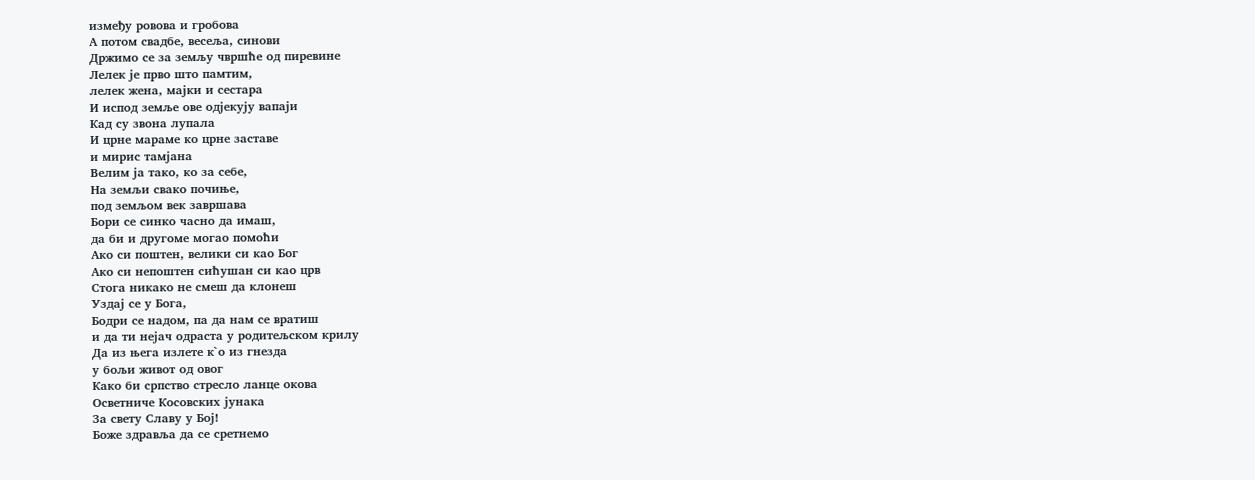између ровова и гробова
А потом свадбе, весеља, синови
Држимо се за земљу чвршће од пиревине
Лелек је прво што памтим,
лелек жена, мајки и сестара
И испод земље ове одјекују вапаји
Кад су звона лупала
И црне мараме ко црне заставе
и мирис тамјана
Велим ја тако, ко за себе,
На земљи свако почиње,
под земљом век завршава
Бори се синко часно да имаш,
да би и другоме могао помоћи
Ако си поштен, велики си као Бог
Ако си непоштен сићушан си као црв
Стога никако не смеш да клонеш
Уздај се у Бога,
Бодри се надом, па да нам се вратиш
и да ти нејач одраста у родитељском крилу
Да из њега излете к`о из гнезда
у бољи живот од овог
Како би српство стресло ланце окова
Осветниче Косовских јунака
За свету Славу у Бој!
Боже здравља да се сретнемо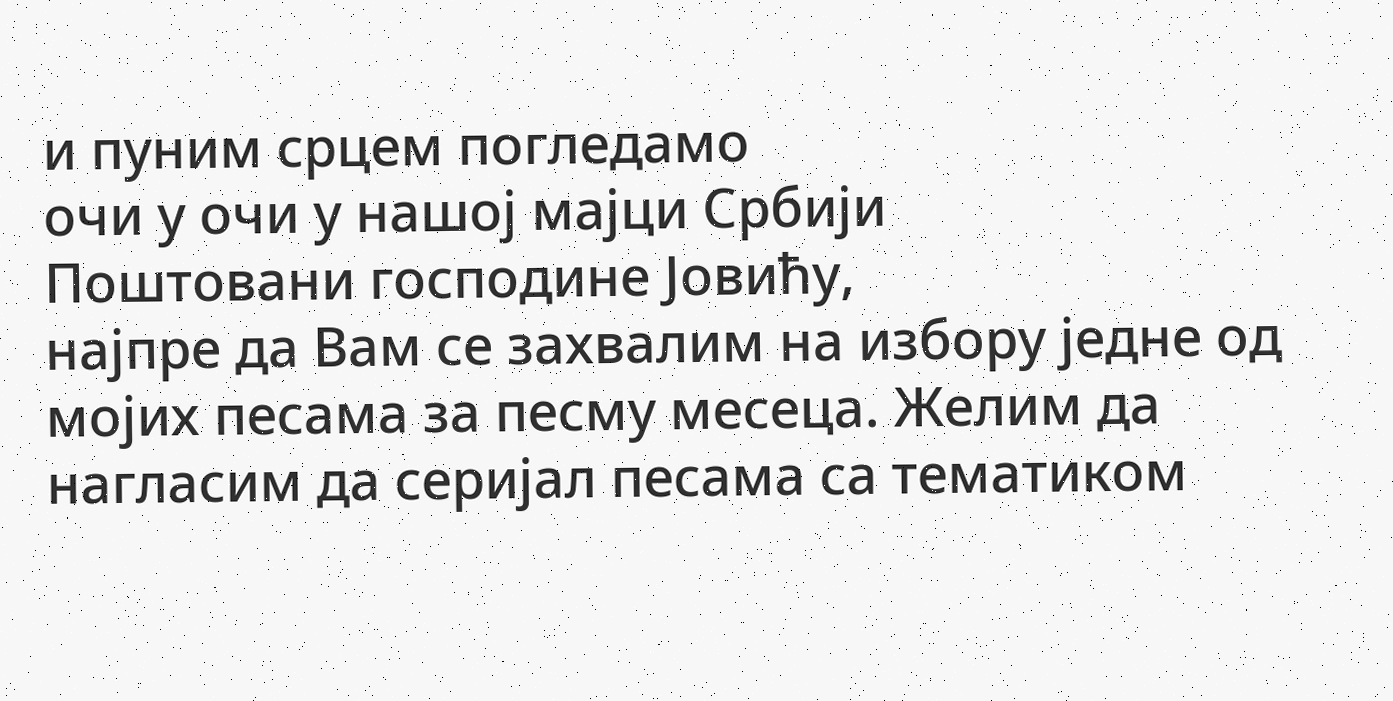и пуним срцем погледамо
очи у очи у нашој мајци Србији
Поштовани господине Јовићу,
најпре да Вам се захвалим на избору једне од мојих песама за песму месеца. Желим да нагласим да серијал песама са тематиком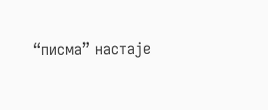“писма” настаје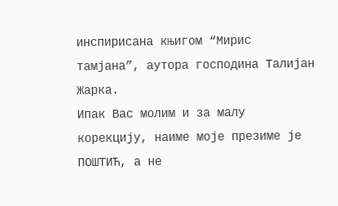инспирисана књигом “Мирис тамјана”, аутора господина Талијан Жарка.
Ипак Вас молим и за малу корекцију, наиме моје презиме је ПОШТИЋ, а не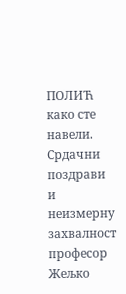ПОЛИЋ како сте навели.
Срдачни поздрави и неизмерну захвалност
професор
Жељко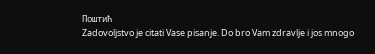Поштић
Zadovoljstvo je citati Vase pisanje. Do bro Vam zdravlje i jos mnogo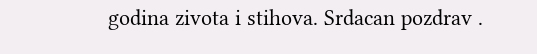godina zivota i stihova. Srdacan pozdrav .